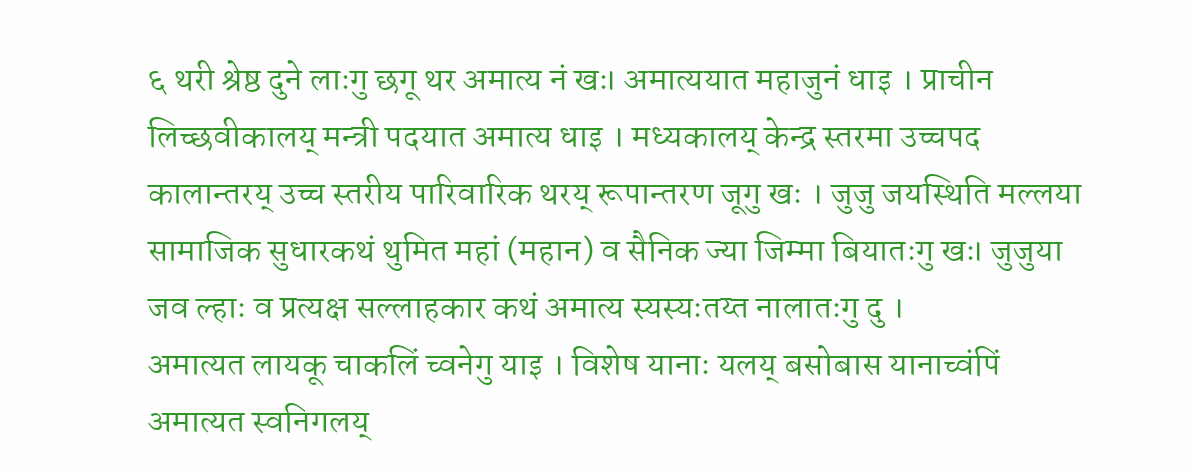६ थरी श्रेष्ठ दुने लाःगु छगू थर अमात्य नं खः। अमात्ययात महाजुनं धाइ । प्राचीन लिच्छवीकालय् मन्त्री पदयात अमात्य धाइ । मध्यकालय् केन्द्र स्तरमा उच्चपद कालान्तरय् उच्च स्तरीय पारिवारिक थरय् रूपान्तरण जूगु खः । जुजु जयस्थिति मल्लया सामाजिक सुधारकथं थुमित महां (महान) व सैनिक ज्या जिम्मा बियातःगु खः। जुजुया जव ल्हाः व प्रत्यक्ष सल्लाहकार कथं अमात्य स्यस्यःतय्त नालातःगु दु ।
अमात्यत लायकू चाकलिं च्वनेगु याइ । विशेष यानाः यलय् बसोबास यानाच्वंपिं अमात्यत स्वनिगलय्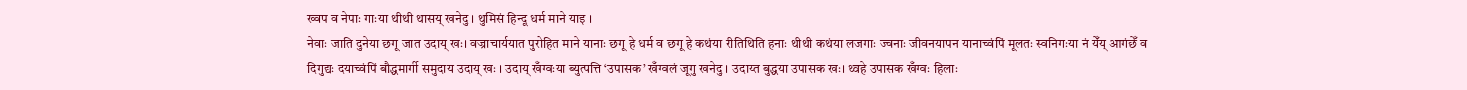ख्वप व नेपाः गाःया थीथी थासय् खनेदु । थुमिसं हिन्दू धर्म माने याइ ।
नेवाः जाति दुनेया छगू जात उदाय् खः। वज्राचार्ययात पुरोहित माने यानाः छगू हे धर्म व छगू हे कथंया रीतिथिति हनाः थीथी कथंया लजगाः ज्वनाः जीवनयापन यानाच्वंपिं मूलतः स्वनिगःया नं येँय् आगंछेँ व दिगुद्यः दयाच्वंपिं बौद्धमार्गी समुदाय उदाय् खः । उदाय् खँग्वःया ब्युत्पत्ति ‘उपासक’ खँग्वलं जूगु खनेदु । उदाय्त बुद्धया उपासक खः। थ्वहे उपासक खँग्वः हिलाः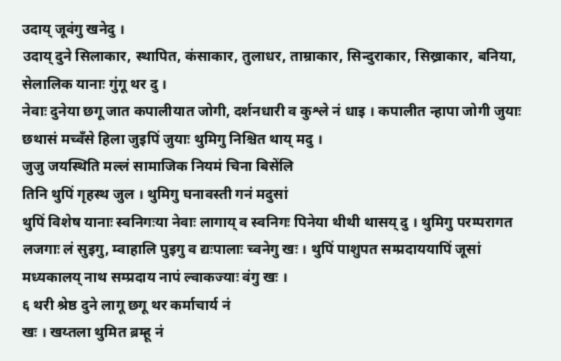उदाय् जूवंगु खनेदु ।
उदाय् दुने सिलाकार, स्थापित, कंसाकार, तुलाधर, ताम्राकार, सिन्दुराकार, सिख्राकार, बनिया, सेलालिक यानाः गुंगू थर दु ।
नेवाः दुनेया छगू जात कपालीयात जोगी, दर्शनधारी व कुश्ले नं धाइ । कपालीत न्हापा जोगी जुयाः छथासं मच्वँसे हिला जुइपिं जुयाः थुमिगु निश्चित थाय् मदु ।
जुजु जयस्थिति मल्लं सामाजिक नियमं चिना बिसेंलि
तिनि थुपिं गृहस्थ जुल । थुमिगु घनावस्ती गनं मदुसां
थुपिं विशेष यानाः स्वनिगःया नेवाः लागाय् व स्वनिगः पिनेया थीथी थासय् दु । थुमिगु परम्परागत लजगाः लं सुइगु, म्वाहालि पुइगु व द्यःपालाः च्वनेगु खः । थुपिं पाशुपत सम्प्रदाययापिं जूसां मध्यकालय् नाथ सम्प्रदाय नापं ल्वाकज्याः वंगु खः ।
६ थरी श्रेष्ठ दुने लागू छगू थर कर्माचार्य नं
खः । खय्तला थुमित ब्रम्हू नं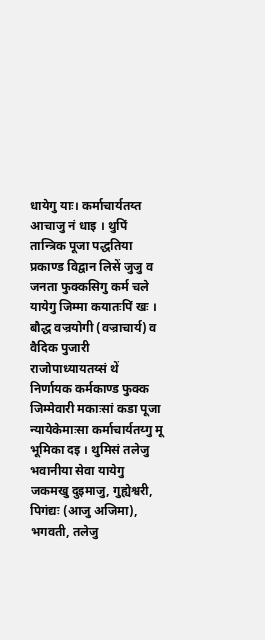धायेगु याः। कर्माचार्यतय्त आचाजु नं धाइ । थुपिं तान्त्रिक पूजा पद्धतिया प्रकाण्ड विद्वान लिसें जुजु व जनता फुक्कसिगु कर्म चले यायेगु जिम्मा कयातःपिं खः ।
बौद्ध वज्रयोगी (वज्राचार्य) व वैदिक पुजारी
राजोपाध्यायतय्सं थें निर्णायक कर्मकाण्ड फुक्क जिम्मेवारी मकाःसां कडा पूजा न्यायेकेमाःसा कर्माचार्यतय्गु मू भूमिका दइ । थुमिसं तलेजु भवानीया सेवा यायेगु जकमखु दुइमाजु, गुह्येश्वरी, पिगंद्यः (आजु अजिमा), भगवती, तलेजु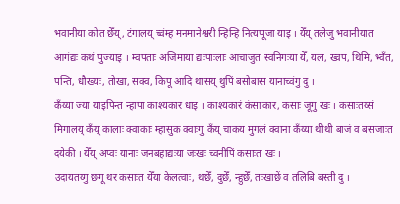भवानीया कोत छेँय्, टंगालय् च्वंम्ह मनमानेश्वरी न्हिन्हि नित्यपूजा याइ । येँय् तलेजु भवानीयात आगंद्यः कथं पुज्याइ । म्वपताः अजिमाया द्यःपाःलाः आचाजुत स्वनिगःया येँ, यल, ख्वप, थिमि, भ्वँत, पन्ति, धौख्यः, तोखा, सक्व, किपू आदि थासय् थुपिं बसोबास यानाच्वंगु दु ।
कँय्या ज्या याइपिन्त न्हापा काश्यकार धाइ । काश्यकारं कंसाकार, कसाः जूगु खः । कसाःतय्सं मिगालय् कँय् कालाः क्वाकाः म्हासुक क्वाःगु कँय् चाकय मुगलं क्वाना कँय्या थीथी बाजं व बसजाःत दयेकी । येँय् अप्वः यानाः जनबहाद्यःया जःखः च्वनीपिं कसाःत खः ।
उदायतय्गु छगू थर कसाःत येँया केलत्वाः, थछेँ, दुछेँ, न्हुछेँ, तःखाछें व तलिबि बस्ती दु ।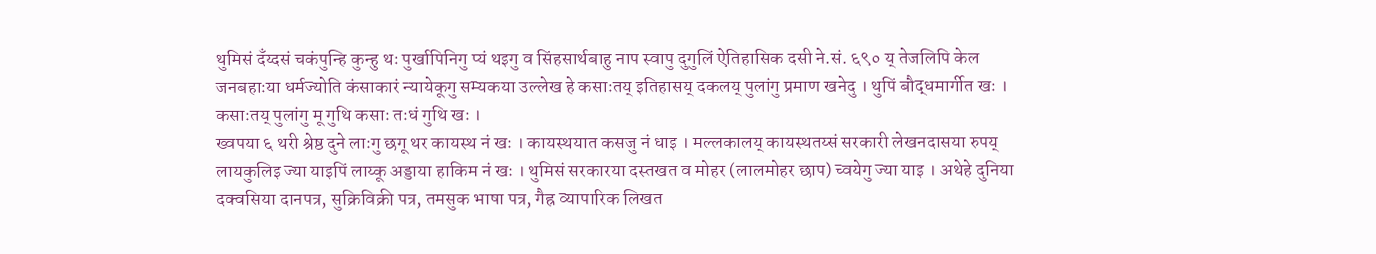थुमिसं दँय्दसं चकंपुन्हि कुन्हु थः पुर्खापिनिगु प्यं थइगु व सिंहसार्थबाहु नाप स्वापु दुगुलिं ऐतिहासिक दसी ने.सं. ६९० य् तेजलिपि केल जनबहाःया धर्मज्योति कंसाकारं न्यायेकूगु सम्यकया उल्लेख हे कसाःतय् इतिहासय् दकलय् पुलांगु प्रमाण खनेदु । थुपिं बौद्धमार्गीत खः । कसाःतय् पुलांगु मू गुथि कसाः तःधं गुथि खः ।
ख्वपया ६ थरी श्रेष्ठ दुने लाःगु छगू थर कायस्थ नं खः । कायस्थयात कसजु नं धाइ । मल्लकालय् कायस्थतय्सं सरकारी लेखनदासया रुपय् लायकुलिइ ज्या याइपिं लाय्कू अड्डाया हाकिम नं खः । थुमिसं सरकारया दस्तखत व मोहर (लालमोहर छाप) च्वयेगु ज्या याइ । अथेहे दुनिया दक्वसिया दानपत्र, सुक्रिविक्री पत्र, तमसुक भाषा पत्र, गैह्र व्यापारिक लिखत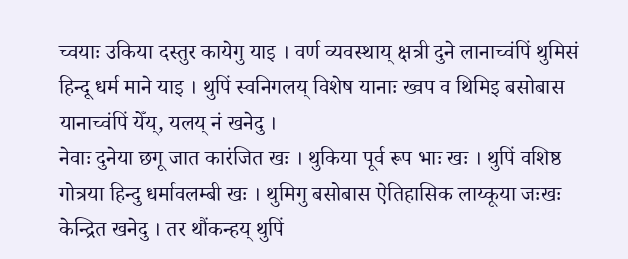च्वयाः उकिया दस्तुर कायेगु याइ । वर्ण व्यवस्थाय् क्षत्री दुने लानाच्वंपिं थुमिसं हिन्दू धर्म माने याइ । थुपिं स्वनिगलय् विशेष यानाः ख्वप व थिमिइ बसोबास यानाच्वंपिं येँय्, यलय् नं खनेदु ।
नेवाः दुनेया छगू जात कारंजित खः । थुकिया पूर्व रूप भाः खः । थुपिं वशिष्ठ गोत्रया हिन्दु धर्मावलम्बी खः । थुमिगु बसोबास ऐतिहासिक लाय्कूया जःखः केन्द्रित खनेदु । तर थौंकन्हय् थुपिं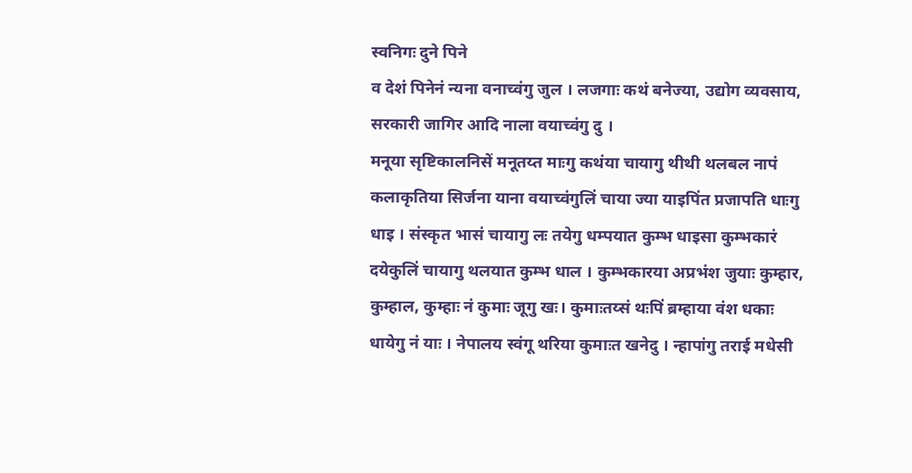स्वनिगः दुने पिने
व देशं पिनेनं न्यना वनाच्वंगु जुल । लजगाः कथं बनेज्या, उद्योग व्यवसाय, सरकारी जागिर आदि नाला वयाच्वंगु दु ।
मनूया सृष्टिकालनिसें मनूतय्त माःगु कथंया चायागु थीथी थलबल नापं कलाकृतिया सिर्जना याना वयाच्वंगुलिं चाया ज्या याइपिंत प्रजापति धाःगु धाइ । संस्कृत भासं चायागु लः तयेगु धम्पयात कुम्भ धाइसा कुम्भकारं दयेकुलिं चायागु थलयात कुम्भ धाल । कुम्भकारया अप्रभंश जुयाः कुम्हार, कुम्हाल, कुम्हाः नं कुमाः जूगु खः। कुमाःतय्सं थःपिं ब्रम्हाया वंश धकाः धायेगु नं याः । नेपालय स्वंगू थरिया कुमाःत खनेदु । न्हापांगु तराई मधेसी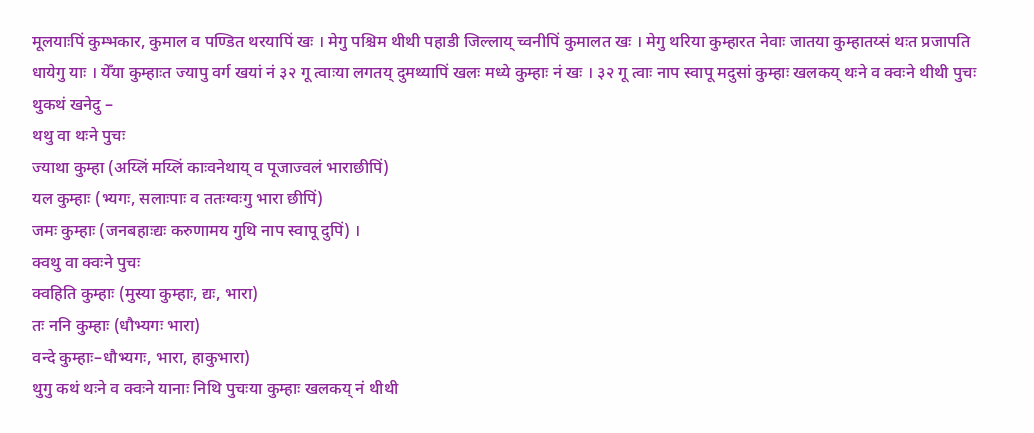मूलयाःपिं कुम्भकार, कुमाल व पण्डित थरयापिं खः । मेगु पश्चिम थीथी पहाडी जिल्लाय् च्वनीपिं कुमालत खः । मेगु थरिया कुम्हारत नेवाः जातया कुम्हातय्सं थःत प्रजापति धायेगु याः । येँया कुम्हाःत ज्यापु वर्ग खयां नं ३२ गू त्वाःया लगतय् दुमथ्यापिं खलः मध्ये कुम्हाः नं खः । ३२ गू त्वाः नाप स्वापू मदुसां कुम्हाः खलकय् थःने व क्वःने थीथी पुचः थुकथं खनेदु –
थथु वा थःने पुचः
ज्याथा कुम्हा (अय्लिं मय्लिं काःवनेथाय् व पूजाज्वलं भाराछीपिं)
यल कुम्हाः (भ्यगः, सलाःपाः व ततःग्वःगु भारा छीपिं)
जमः कुम्हाः (जनबहाःद्यः करुणामय गुथि नाप स्वापू दुपिं) ।
क्वथु वा क्वःने पुचः
क्वहिति कुम्हाः (मुस्या कुम्हाः, द्यः, भारा)
तः ननि कुम्हाः (धौभ्यगः भारा)
वन्दे कुम्हाः–धौभ्यगः, भारा, हाकुभारा)
थुगु कथं थःने व क्वःने यानाः निथि पुचःया कुम्हाः खलकय् नं थीथी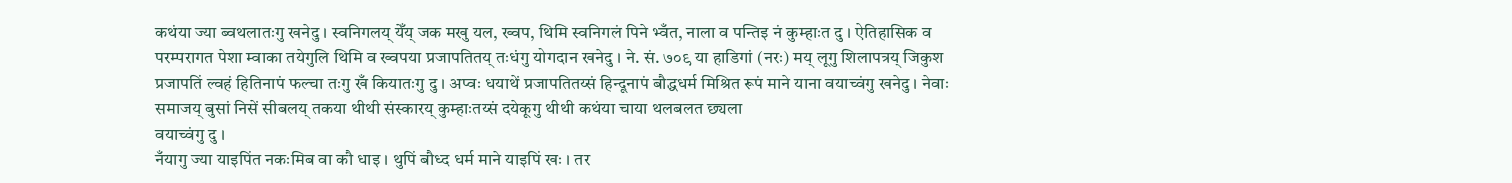कथंया ज्या ब्वथलातःगु खनेदु । स्वनिगलय् येँय् जक मखु यल, ख्वप, थिमि स्वनिगलं पिने भ्वँत, नाला व पन्तिइ नं कुम्हाःत दु । ऐतिहासिक व परम्परागत पेशा म्वाका तयेगुलि थिमि व ख्वपया प्रजापतितय् तःधंगु योगदान खनेदु । ने. सं. ७०९ या हाडिगां (नरः) मय् लूगु शिलापत्रय् जिकुश प्रजापतिं ल्वहं हितिनापं फल्चा तःगु खँ कियातःगु दु । अप्वः धयाथें प्रजापतितय्सं हिन्दूनापं बौद्धधर्म मिश्रित रूपं माने याना वयाच्वंगु खनेदु । नेवाः समाजय् बुसां निसें सीबलय् तकया थीथी संस्कारय् कुम्हाःतय्सं दयेकूगु थीथी कथंया चाया थलबलत छ्यला
वयाच्वंगु दु ।
नँयागु ज्या याइपिंत नकःमिब वा कौ धाइ । थुपिं बौध्द धर्म माने याइपिं खः । तर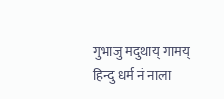गुभाजु मदुथाय् गामय् हिन्दु धर्म नं नाला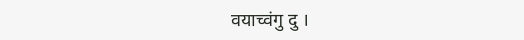वयाच्वंगु दु ।